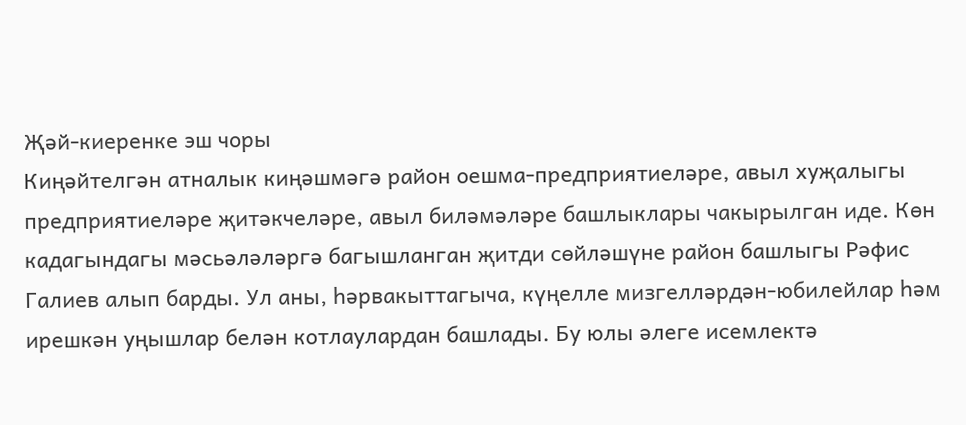Җәй-киеренке эш чоры
Киңәйтелгән атналык киңәшмәгә район оешма-предприятиеләре, авыл хуҗалыгы предприятиеләре җитәкчеләре, авыл биләмәләре башлыклары чакырылган иде. Көн кадагындагы мәсьәләләргә багышланган җитди сөйләшүне район башлыгы Рәфис Галиев алып барды. Ул аны, һәрвакыттагыча, күңелле мизгелләрдән-юбилейлар һәм ирешкән уңышлар белән котлаулардан башлады. Бу юлы әлеге исемлектә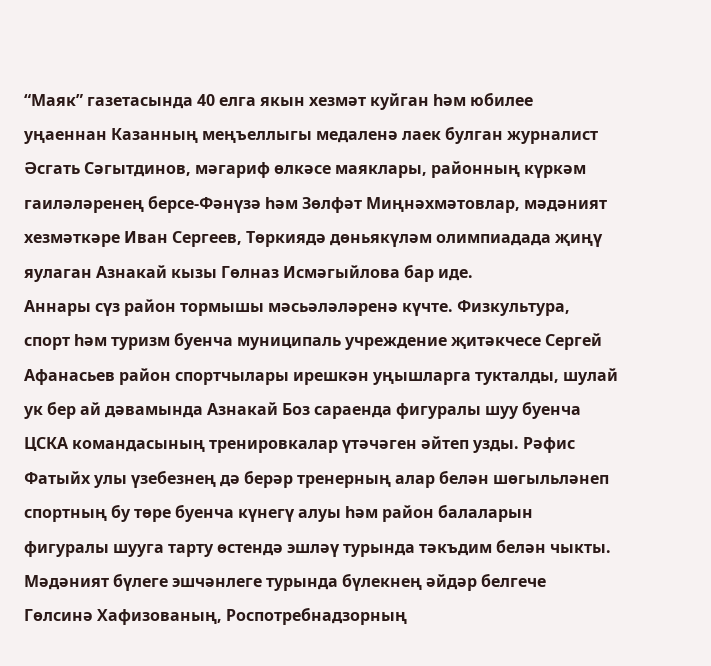“Маяк” газетасында 40 елга якын хезмәт куйган һәм юбилее уңаеннан Казанның меңъеллыгы медаленә лаек булган журналист Әсгать Сәгытдинов, мәгариф өлкәсе маяклары, районның күркәм гаиләләренең берсе-Фәнүзә һәм Зөлфәт Миңнәхмәтовлар, мәдәният хезмәткәре Иван Сергеев, Төркиядә дөньякүләм олимпиадада җиңү яулаган Азнакай кызы Гөлназ Исмәгыйлова бар иде.
Аннары сүз район тормышы мәсьәләләренә күчте. Физкультура, спорт һәм туризм буенча муниципаль учреждение җитәкчесе Сергей Афанасьев район спортчылары ирешкән уңышларга тукталды, шулай ук бер ай дәвамында Азнакай Боз сараенда фигуралы шуу буенча ЦСКА командасының тренировкалар үтәчәген әйтеп узды. Рәфис Фатыйх улы үзебезнең дә берәр тренерның алар белән шөгыльләнеп спортның бу төре буенча күнегү алуы һәм район балаларын фигуралы шууга тарту өстендә эшләү турында тәкъдим белән чыкты.
Мәдәният бүлеге эшчәнлеге турында бүлекнең әйдәр белгече Гөлсинә Хафизованың, Роспотребнадзорның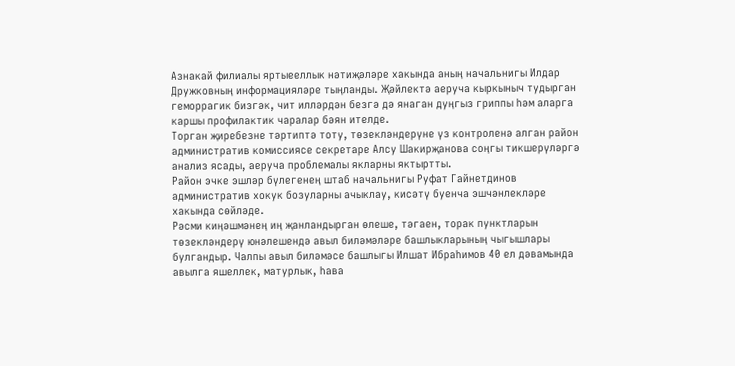Азнакай филиалы яртыееллык нәтиҗәләре хакында аның начальнигы Илдар Дружковның информацияләре тыңланды. Җәйлектә аеруча кыркыныч тудырган геморрагик бизгәк, чит илләрдән безгә дә янаган дуңгыз гриппы һәм аларга каршы профилактик чаралар бәян ителде.
Торган җиребезне тәртиптә тоту, төзекләндерүне үз контроленә алган район административ комиссиясе секретаре Алсу Шакирҗанова соңгы тикшерүләргә анализ ясады, аеруча проблемалы якларны яктыртты.
Район эчке эшләр бүлегенең штаб начальнигы Руфат Гайнетдинов административ хокук бозуларны ачыклау, кисәтү буенча эшчәнлекләре хакында сөйләде.
Рәсми киңәшмәнең иң җанландырган өлеше, тәгаен, торак пунктларын төзекләндерү юнәлешендә авыл биләмәләре башлыкларының чыгышлары булгандыр. Чалпы авыл биләмәсе башлыгы Илшат Ибраһимов 40 ел дәвамында авылга яшеллек, матурлык, һава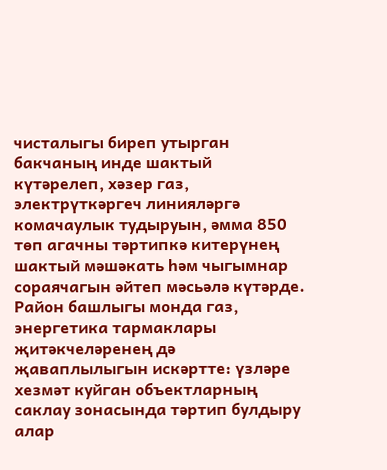чисталыгы биреп утырган бакчаның инде шактый күтәрелеп, хәзер газ, электрүткәргеч линияләргә комачаулык тудыруын, әмма 850 төп агачны тәртипкә китерүнең шактый мәшәкать һәм чыгымнар сораячагын әйтеп мәсьәлә күтәрде. Район башлыгы монда газ, энергетика тармаклары җитәкчеләренең дә җаваплылыгын искәртте: үзләре хезмәт куйган объектларның саклау зонасында тәртип булдыру алар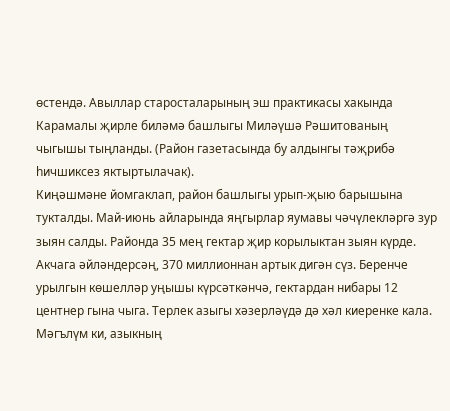өстендә. Авыллар старосталарының эш практикасы хакында Карамалы җирле биләмә башлыгы Миләүшә Рәшитованың чыгышы тыңланды. (Район газетасында бу алдынгы тәҗрибә һичшиксез яктыртылачак).
Киңәшмәне йомгаклап, район башлыгы урып-җыю барышына тукталды. Май-июнь айларында яңгырлар яумавы чәчүлекләргә зур зыян салды. Районда 35 мең гектар җир корылыктан зыян күрде. Акчага әйләндерсәң, 370 миллионнан артык дигән сүз. Беренче урылгын көшелләр уңышы күрсәткәнчә, гектардан нибары 12 центнер гына чыга. Терлек азыгы хәзерләүдә дә хәл киеренке кала. Мәгълүм ки, азыкның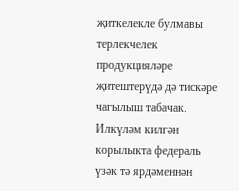җиткелекле булмавы терлекчелек продукцияләре җитештерүдә дә тискәре чагылыш табачак. Илкүләм килгән корылыкта федераль үзәк тә ярдәменнән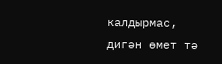калдырмас, дигән өмет тә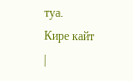туа.
Кире кайт
|